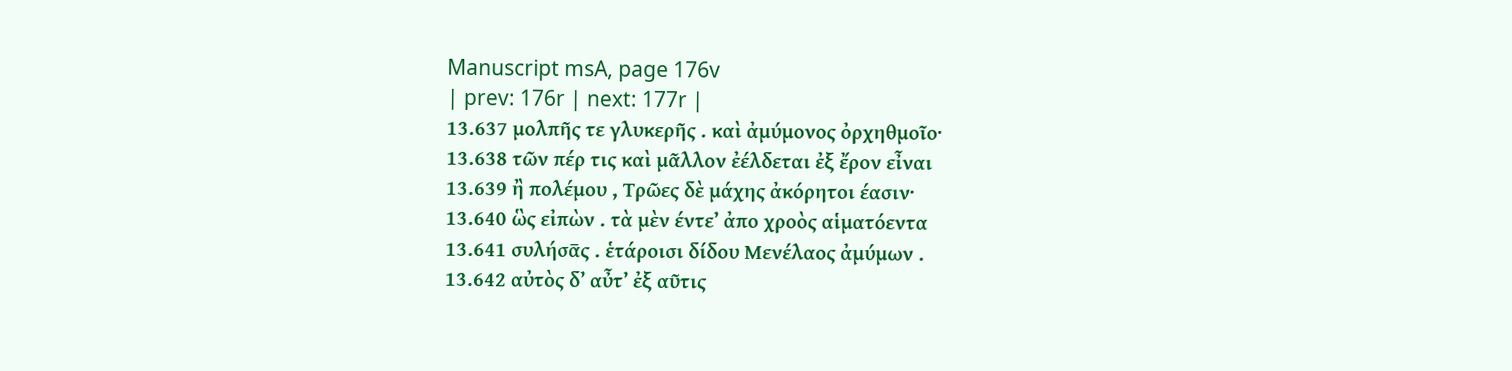Manuscript msA, page 176v
| prev: 176r | next: 177r |
13.637 μολπῆς τε γλυκερῆς . καὶ ἀμύμονος ὀρχηθμοῖο·
13.638 τῶν πέρ τις καὶ μᾶλλον ἐέλδεται ἐξ ἔρον εἶναι
13.639 ἢ πολέμου , Τρῶες δὲ μάχης ἀκόρητοι έασιν·
13.640 ὣς εἰπὼν . τὰ μὲν έντε’ ἀπο χροὸς αἱματόεντα
13.641 συλήσᾱς . ἑτάροισι δίδου Μενέλαος ἀμύμων .
13.642 αὐτὸς δ’ αὖτ’ ἐξ αῦτις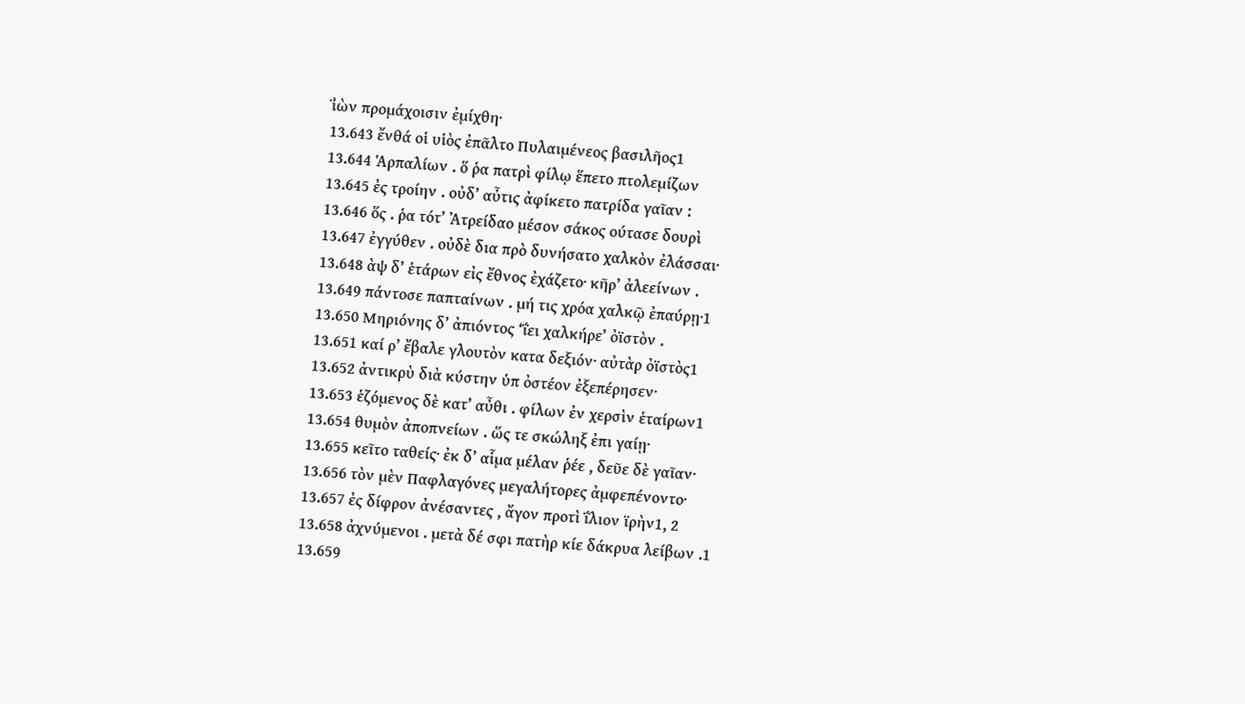ἰ̈ὼν προμάχοισιν ἐμίχθη·
13.643 ἔνθά οἱ υἱὸς ἐπᾶλτο Πυλαιμένεος βασιλῆος1
13.644 Ἁρπαλίων . ὅ ῥα πατρὶ φίλῳ ἕπετο πτολεμίζων
13.645 ἐς τροίην . οὐδ’ αὖτις ἀφίκετο πατρίδα γαῖαν :
13.646 ὅς . ῥα τότ’ Ἀτρείδαο μέσον σάκος ούτασε δουρὶ
13.647 ἐγγύθεν . οὐδὲ δια πρὸ δυνήσατο χαλκὸν ἐλάσσαι·
13.648 ὰψ δ’ ἑτάρων εἰς ἔθνος ἐχάζετο· κῆρ’ ἀλεείνων .
13.649 πάντοσε παπταίνων . μή τις χρόα χαλκῷ ἐπαύρῃ·1
13.650 Μηριόνης δ’ ἀπιόντος ‘ΐει χαλκήρε’ ὀϊστὸν .
13.651 καί ρ’ ἔβαλε γλουτὸν κατα δεξιόν· αὐτὰρ ὀϊστὸς1
13.652 ἀντικρὺ διὰ κύστην ὑπ ὀστέον ἐξεπέρησεν·
13.653 ἑζόμενος δὲ κατ’ αὖθι . φίλων ἐν χερσὶν ἑταίρων1
13.654 θυμὸν ἀποπνείων . ὥς τε σκώληξ ἐπι γαίῃ·
13.655 κεῖτο ταθείς· ἐκ δ’ αἷμα μέλαν ῥέε , δεῦε δὲ γαῖαν·
13.656 τὸν μὲν Παφλαγόνες μεγαλήτορες ἀμφεπένοντο·
13.657 ἐς δίφρον ἀνέσαντες , ἄγον προτὶ ΐλιον ϊρὴν1, 2
13.658 ἀχνύμενοι . μετὰ δέ σφι πατὴρ κίε δάκρυα λείβων .1
13.659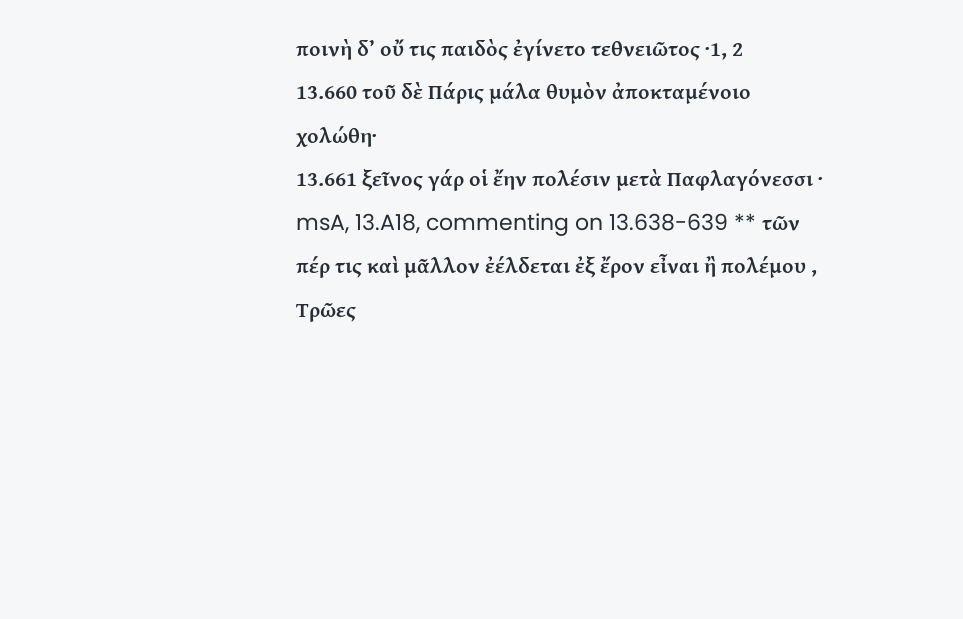ποινὴ δ’ οὔ τις παιδὸς ἐγίνετο τεθνειῶτος ·1, 2
13.660 τοῦ δὲ Πάρις μάλα θυμὸν ἀποκταμένοιο χολώθη·
13.661 ξεῖνος γάρ οἱ ἔην πολέσιν μετὰ Παφλαγόνεσσι ·
msA, 13.A18, commenting on 13.638-639 ** τῶν πέρ τις καὶ μᾶλλον ἐέλδεται ἐξ ἔρον εἶναι ἢ πολέμου , Τρῶες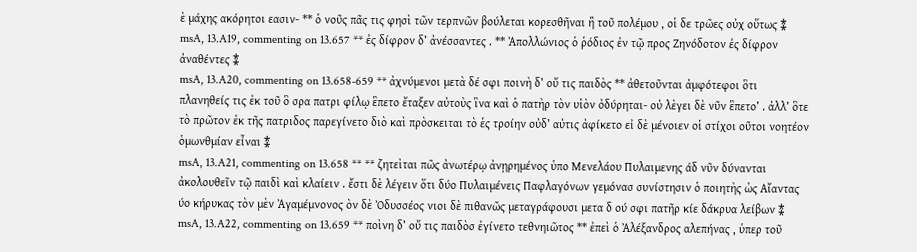ὲ μάχης ακόρητοι εασιν- ** ὁ νοῦς πᾶς τις φησὶ τῶν τερπνῶν βούλεται κορεσθῆναι ἢ τοῦ πολέμου , οἱ δε τρῶες οὐχ οὕτως ⁑
msA, 13.A19, commenting on 13.657 ** ἐς δίφρον δ’ ἀνέσσαντες . ** Ἀπολλώνιος ὁ ῥόδιος ἐν τῷ προς Ζηνόδοτον ἐς δίφρον ἀναθέντες ⁑
msA, 13.A20, commenting on 13.658-659 ** ἀχνύμενοι μετὰ δέ σφι ποινὴ δ’ οὔ τις παιδὸς ** ἀθετοῦνται ἀμφότεφοι ὃτι πλανηθείς τις ἐκ τοῦ ὃ σρα πατρι φίλῳ ἓπετο ἔταξεν αὐτοὺς ἳνα καὶ ὁ πατὴρ τὸν υἱὸν ὀδύρηται- οὐ λὲγει δὲ νῦν ἓπετο’ . ἀλλ’ ὃτε τὸ πρῶτον ἐκ τῆς πατριδος παρεγίνετο διὸ καὶ πρὸσκειται τὸ ἑς τροίην οὐδ’ αὐτις ἀφίκετο εἰ δὲ μένοιεν οἱ στίχοι οῦτοι νοητέον ὁμωνθμίαν εἶναι ⁑
msA, 13.A21, commenting on 13.658 ** ** ζητεὶται πῶς ἀνωτέρῳ ἀνῃρημένος ὑπο Μενελάου Πυλαιμενης άδ νῦν δύνανται ἀκολουθεῖν τῷ παιδὶ καὶ κλαίειν . ἔστι δὲ λέγειν ὅτι δύο Πυλαιμένεις Παφλαγόνων γεμόνασ συνίστησιν ὁ ποιητὴς ὡς Αἴαντας ύο κήρυκας τὸν μὲν Ἀγαμέμνονος ὸν δὲ Ὀδυσσέος νιοι δὲ πιθανῶς μεταγράφουσι μετα δ ού σφι πατῆρ κίε δάκρυα λείβων ⁑
msA, 13.A22, commenting on 13.659 ** ποὶνη δ’ οὔ τις παιδὸσ ἐγίνετο τεθνηιῶτος ** ἐπεὶ ὁ Ἀλέξανδρος αλεπήνας , ὑπερ τοῦ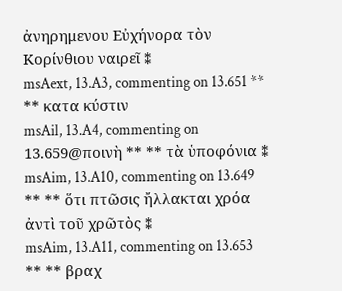ἀνηρημενου Εὐχήνορα τὸν Κορίνθιου ναιρεῖ ⁑
msAext, 13.A3, commenting on 13.651 ** ** κατα κύστιν
msAil, 13.A4, commenting on 13.659@ποινὴ ** ** τὰ ὑποφόνια ⁑
msAim, 13.A10, commenting on 13.649 ** ** ὅτι πτῶσις ἤλλακται χρόα ἀντὶ τοῦ χρῶτὸς ⁑
msAim, 13.A11, commenting on 13.653 ** ** βραχ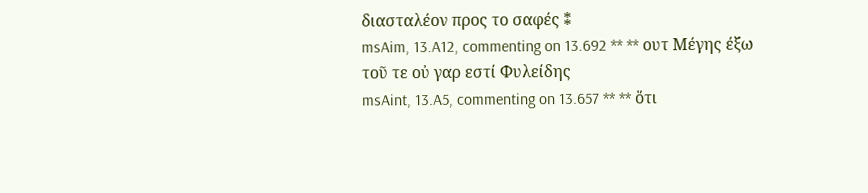διασταλέον προς το σαφές ⁑
msAim, 13.A12, commenting on 13.692 ** ** ουτ Μέγης έξω τοῦ τε οὐ γαρ εστί Φυλείδης
msAint, 13.A5, commenting on 13.657 ** ** ὅτι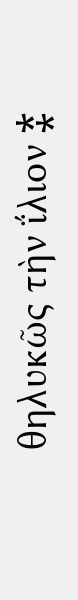θηλυκῶς τὴν ΐλιον ⁑